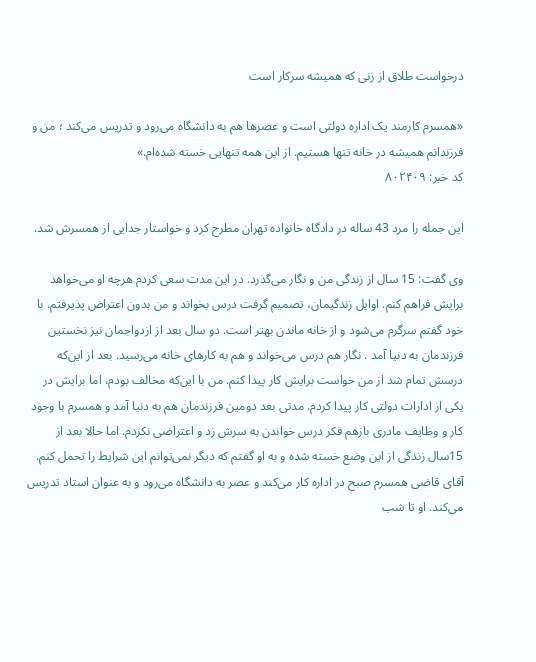درخواست طلاق از زنی که همیشه سرکار است

«همسرم کارمند یک اداره دولتی است و عصرها هم به دانشگاه می‌رود و تدریس می‌کند ؛ من و فرزندانم همیشه در خانه تنها هستیم. از این همه تنهایی خسته شده‌ام.»
کد خبر: ۸۰۲۴۰۹

این جمله را مرد 43 ساله در دادگاه خانواده تهران مطرح کرد و خواستار جدایی از همسرش شد.

وی گفت: 15 سال از زندگی من و نگار می‌گذرد. در این مدت سعی کردم هرچه او می‌خواهد برایش فراهم کنم. اوایل زندگیمان، تصمیم گرفت درس بخواند و من بدون اعتراض پذیرفتم. با خود گفتم سرگرم می‌شود و از خانه ماندن بهتر است. دو سال بعد از ازدواجمان نیز نخستین فرزندمان به دنیا آمد . نگار هم درس می‌خواند و هم به کارهای خانه می‌رسید. بعد از این‌که درسش تمام شد از من خواست برایش کار پیدا کنم. من با این‌که مخالف بودم، اما برایش در یکی از ادارات دولتی کار پیدا کردم. مدتی بعد دومین فرزندمان هم به دنیا آمد و همسرم با وجود کار و وظایف مادری بازهم فکر درس خواندن به سرش زد و اعتراضی نکردم. اما حالا بعد از 15سال زندگی از این وضع خسته شده و به او گفتم که دیگر نمی‌توانم این شرایط را تحمل کنم. آقای قاضی همسرم صبح در اداره کار می‌کند و عصر به دانشگاه می‌رود و به عنوان استاد تدریس می‌کند. او تا شب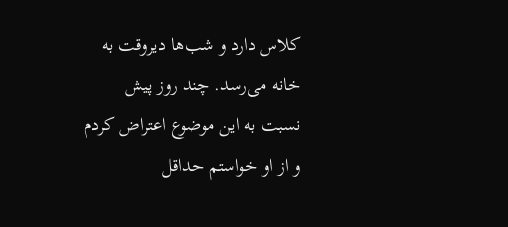کلاس دارد و شب‌ها دیروقت به خانه می‌رسد. چند روز پیش نسبت به این موضوع اعتراض کردم و از او خواستم حداقل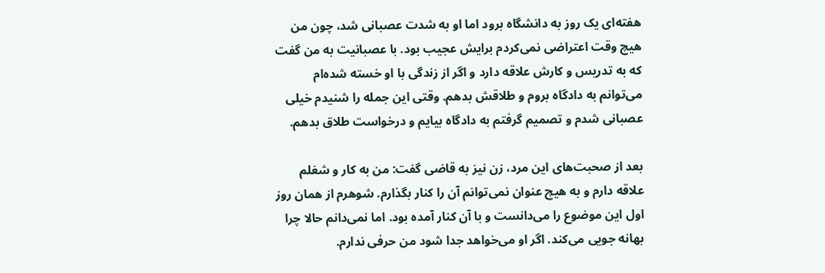هفته‌ای یک روز به دانشگاه برود اما او به شدت عصبانی شد، چون من هیچ وقت اعتراضی نمی‌کردم برایش عجیب بود. با عصبانیت به من گفت که به تدریس و کارش علاقه دارد و اگر از زندگی با او خسته شده‌ام می‌توانم به دادگاه بروم و طلاقش بدهم. وقتی این جمله را شنیدم خیلی عصبانی شدم و تصمیم گرفتم به دادگاه بیایم و درخواست طلاق بدهم.

بعد از صحبت‌های این مرد، زن نیز به قاضی گفت: من به کار و شغلم علاقه دارم و به هیچ عنوان نمی‌توانم آن را کنار بگذارم. شوهرم از همان روز اول این موضوع را می‌دانست و با آن کنار آمده بود. اما نمی‌دانم حالا چرا بهانه جویی می‌کند. اگر او می‌خواهد جدا شود من حرفی ندارم.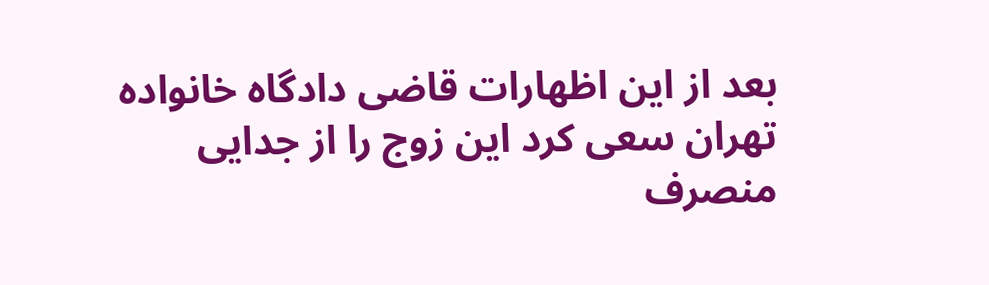بعد از این اظهارات قاضی دادگاه خانواده تهران سعی کرد این زوج را از جدایی منصرف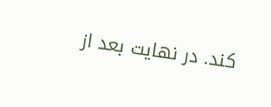کند. در نهایت بعد از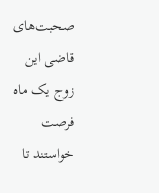صحبت‌های قاضی این زوج یک ماه فرصت خواستند تا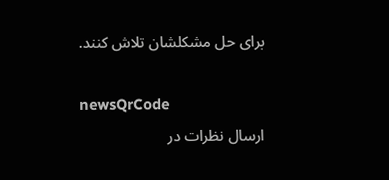برای حل مشکلشان تلاش کنند.

newsQrCode
ارسال نظرات در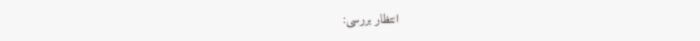انتظار بررسی: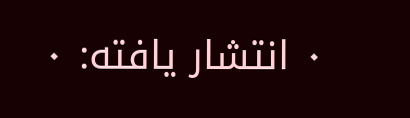۰ انتشار یافته: ۰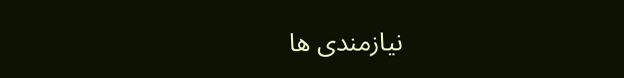نیازمندی ها